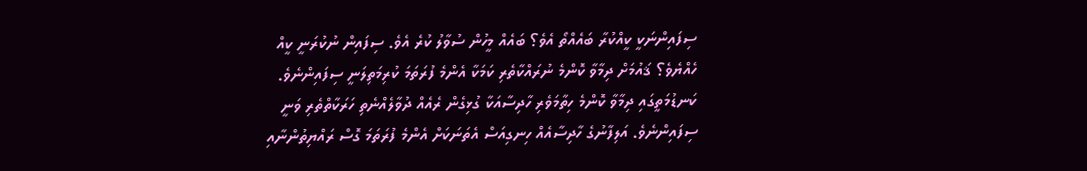ސިފައިންނަކީ ކީއްކުރާ ބައެއްތޯ އެވެ؟ ބައެއް މީހުން ސުވާލު ކުރެ އެވެ. ސިފައިން ނުކުރަނީ ކީއް ހެއްޔެވެ؟ ޤައުމަށް ދިމާވާ ކޮންމެ ނުރައްކާތެރި ކަމަކާ އެންމެ ފުރަތަމަ ކުރިމަތިލަނީ ސިފައިންނެވެ.
ކަނޑުމަތީގައި ދިމާވާ ކޮންމެ ހިތާމަވެރި ހާދިސާއަކާ ގުޅިގެން ރެއެއް ދުވާލެއްނެތި ހަރަކާތްތެރި ވަނީ ސިފައިންނެވެ. އަލިފާނުގެ ހާދިސާއެއް ހިނގިއަސް އެތަނަކަށް އެންމެ ފުރަތަމަ ގޮސް ރައްޔިތުންނާއި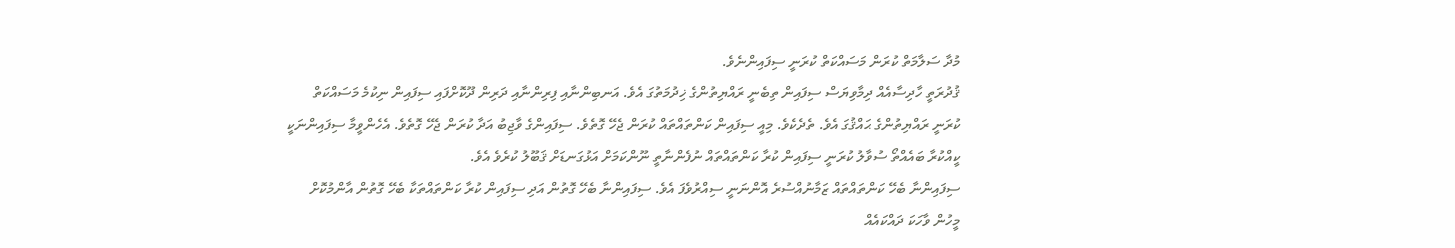މުދާ ސަލާމަތް ކުރަން މަސައްކަތް ކުރަނީ ސިފައިންނެވެ.
ޤުދުރަތީ ހާދިސާއެއް ދިމާވިޔަސް ސިފައިން ތިބެނީ ރައްޔިތުންގެ ޚިދުމަތުގަ އެވެ. އަނބިންނާއި ފިރިންނާއި ދަރިން ދޫކޮށްފައި ސިފައިން ނިކުމެ މަސައްކަތް ކުރަނީ ރައްޔިތުންގެ ޙައްޤުގަ އެވެ. ތެދެކެވެ. މިއީ ސިފައިން ކަންތައްތައް ކުރަން ޖެހޭ ގޮތެވެ. ސިފައިންގެ ވާޖިބު އަދާ ކުރަން ޖެހޭ ގޮތެވެ. އެހެންވީމާ ސިފައިންނަކީ ކީއްކުރާ ބައެއްތޯ ސުވާލު ކުރަނީ ސިފައިން ކުރާ ކަންތައްތައް ނުފެންނާތީ ނޫންކަމަށް އަޅުގަނޑަށް ޤަބޫލު ކުރެވެ އެވެ.
ސިފައިންނާ ބެހޭ ކަންތައްތައް ޒަމާނުއްސުރެ އޮންނަނީ ސިއްރުވެފަ އެވެ. ސިފައިންނާ ބެހޭ ގޮތުން އަދި ސިފައިން ކުރާ ކަންތައްތަކާ ބެހޭ ގޮތުން އާންމުކޮށް މީހުން ވާހަކަ ދައްކައެއް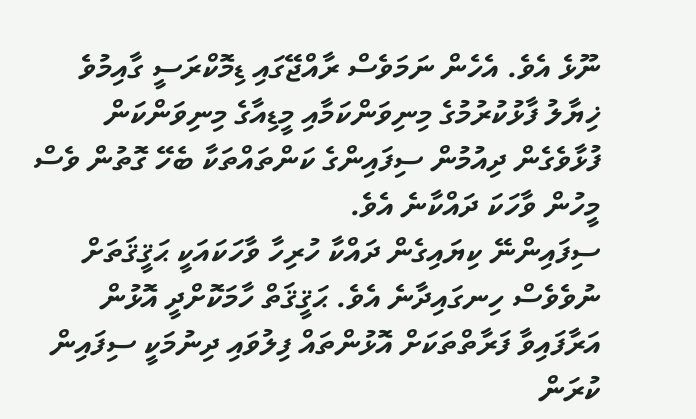ނޫޅެ އެވެ. އެހެން ނަމަވެސް ރާއްޖޭގައި ޑިމޮކްރަސީ ގާއިމުވެ ޚިޔާލު ފާޅުކުރުމުގެ މިނިވަންކަމާއި މީޑިއާގެ މިނިވަންކަން ފުޅާވެގެން ދިއުމުން ސިފައިންގެ ކަންތައްތަކާ ބެހޭ ގޮތުން ވެސް މީހުން ވާހަކަ ދައްކާނެ އެވެ.
ސިފައިންނޭ ކިޔައިގެން ދައްކާ ހުރިހާ ވާހަކައަކީ ޙަޤީޤަތަށް ނުވެވެސް ހިނގައިދާނެ އެވެ. ޙަޤީޤަތް ހާމަކޮށްދީ އޮޅުން އަރާފައިވާ ފަރާތްތަކަށް އޮޅުންތައް ފިލުވައި ދިނުމަކީ ސިފައިން ކުރަން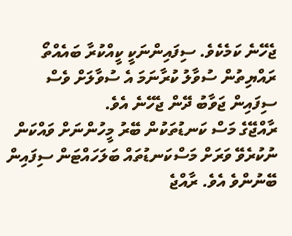ޖެހޭނެ ކަމެކެވެ. ސިފައިންނަކީ ކީއްކުރާ ބައެއްތޯ ރައްޔިތުން ސުވާލު ކުރާނަމަ އެ ސުވާލަށް ވެސް ސިފައިން ޖަވާބު ދޭން ޖެހޭނެ އެވެ.
ރާއްޖޭގެ މަސް ކަނޑުތަކުން ބޭރު މީހުންނަށް ވައްކަން ނުކުރެވޭ ވަރަށް މަސްކަނޑުތައް ބަލަހައްޓަން ސިފައިން ބޭނުންވެ އެވެ. ރާއްޖެ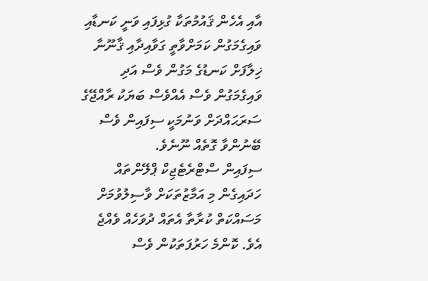އާއި އެހެން ޤައުމުތަކާ ގުޅިފައި ވަނީ ކަނޑާއި ވައިގެމަގުން ކަމަށްވާތީ ގަވާއިދާއި ޤާނޫނާ ޚިލާފަށް ކަނޑުގެ މަގުން ވެސް އަދި ވައިގެމަގުން ވެސް އެއްވެސް ބަޔަކު ރާއްޖޭގެ ސަރަޙައްދަށް ވަނުމަކީ ސިފައިން ވެސް ބޭނުންވާ ގޮތެއް ނޫނެވެ.
ސިފައިން ސްޓްރެޓެޖިކް ޕްލޭންތައް ހަދައިގެން މި އަމާޒުތަކަށް ވާސިލުވުމަށް މަސައްކަތް ކުރާތާ އެތައް ދުވަހެއް ވެއްޖެ އެވެ. ކޮންމެ ހަރުފަތަކުން ވެސް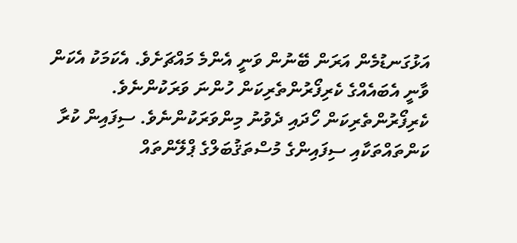އަޅުގަނޑުމެން އަރަން ބޭނުން ވަނީ އެންމެ މައްޗަށެވެ. އެކަމަކު އެކަން ވާނީ އެބައެއްގެ ކެރިފޯރުންތެރިކަން ހުންނަ ވަރަކުންނެވެ.
ކެރިފޯރުންތެރިކަން ހޯދައި ދެވުނު މިންވަރަކުންނެވެ. ސިފައިން ކުރާ ކަންތައްތަކާއި ސިފައިންގެ މުސްތަޤުބަލްގެ ޕްލޭންތައް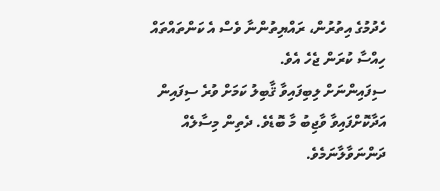ހެދުމުގެ އިތުރުން، ރައްޔިތުންނާ ވެސް އެ ކަންތައްތައް ހިއްސާ ކުރަން ޖެހެ އެވެ.
ސިފައިންނަށް ލިބިފައިވާ ޤާބިލު ކަމަށް ވުރެ ސިފައިން އަދާކޮށްފައިވާ ވާޖިބު މާ ބޮޑެވެ. ދެތިން މިސާލެއް ދަންނަވާލާނަމެވެ.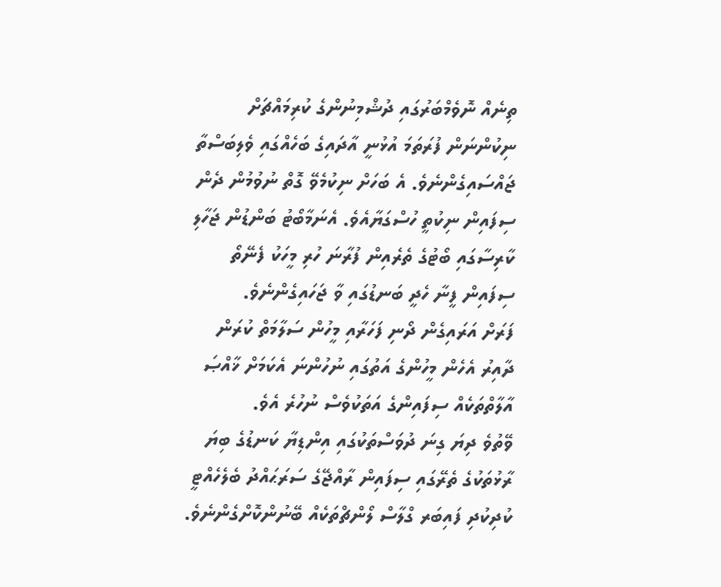ތިނެއް ނޮވެމްބަރުގައި ދުޝްމިނުންގެ ކުރިމައްޗަށް ނިކުންނަން ފުރަތަމަ އުޅުނީ އާދައިގެ ބަހެއްގައި ވެލިބަސްތާ ޖައްސައިގެންނެވެ. އެ ބަހަށް ނިކުމެވޭ ގޮތް ނުވުމުން ދެން ސިފައިން ނިކުތީ ހުސްގަޔާއެވެ. އެނަމާބޯޓު ބަންޑުން ޖަހާލި ކާރިސާގައި ބޯޓުގެ ތެރެއިން ފުރާނަ ހުރި މީހަކު ފެނޭތޯ ސިފައިން ފީނާ ހެދީ ބަނޑުގައި ވާ ޖަހައިގެންނެވެ.
ފަރަށް އަރައިގެން ދޯނި ފަހަރާއި މީހުން ސަލާމަތް ކުރަން ދާއިރު އެހެން މީހުންގެ އަތުގައި ނުހުންނަ އެކަމަށް ޚާއްޞަ އާލާތްތަކެއް ސިފައިންގެ އަތަކުވެސް ނުހުރެ އެވެ.
ވޭތުވެ ދިޔަ ގިނަ ދުވަސްތަކުގައި އިންޑިޔާ ކަނޑުގެ ބިޔަ ރާޅުތަކުގެ ތެރޭގައި ސިފައިން ރާއްޖޭގެ ސަރަޙައްދު ބެލެހެއްޓީ ކުދިކުދި ފައިބަރ ގްލާސް ލޯންޗްތަކެއް ބޭނުންކޮށްގެންނެވެ.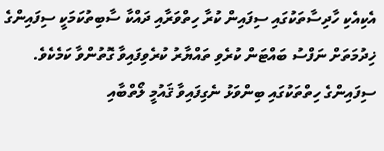އެކިއެކި ހާދިސާތަކުގައި ސިފައިން ކުރާ ހިތްވަރާއި ދައްކާ ސާބިތުކަމަކީ ސިފައިންގެ ޚިދުމަތަށް ނަފްސު ބައްޓަން ކުރެވި ތައްޔާރު ކުރެވިފައިވާ ގޮތުންވާ ކަމެކެވެ.
ސިފައިންގެ ހިތްތަކުގައި ބިންވަޅު ނެގިފައިވާ ޤައުމީ ލޯތްބާއި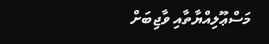މަސްޢޫލިއްޔާތާއި ވާޖިބަށް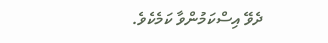ދެވޭ އިސްކަމުންވާ ކަމެކެވެ.